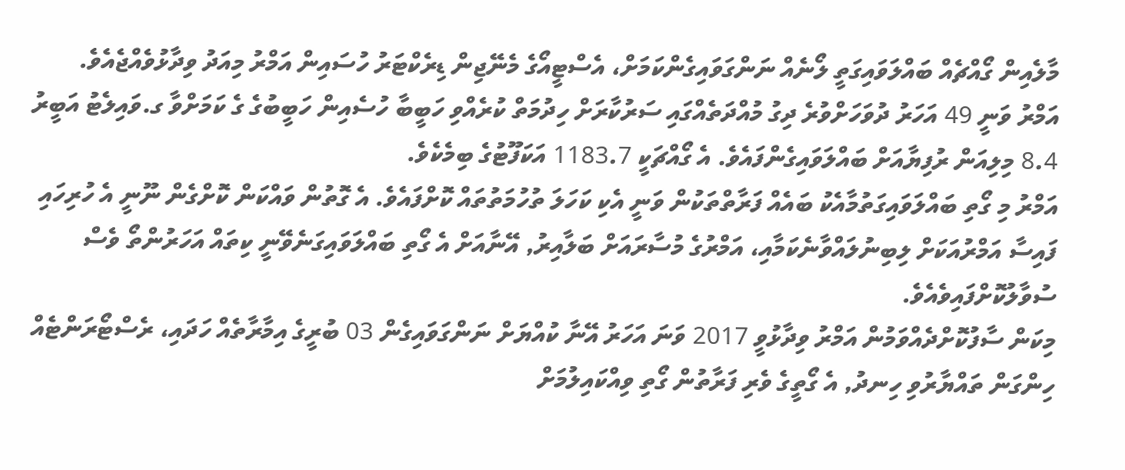މާލެއިން ގޯއްޗެއް ބައްލަވައިގަތީ ލޯނެއް ނަންގަވައިގެންކަމަށް، އެސްޓީއޯގެ މެނޭޖިން ޑިރެކްޓަރު ހުސައިން އަމްރު މިއަދު ވިދާޅުވެއްޖެއެވެ.
އަމްރު ވަނީ 49 އަހަރު ދުވަހަށްވުރެ ދިގު މުއްދަތެއްގައި ސަރުކާރަށް ހިދުމަތް ކުރެއްވި ހަބީބާ ހުސެއިން ހަބީބުގެ ގެ ކަމަށްވާ ގ.ވައިލެޓު އަބީރު 8.4 މިލިއަން ރުފިޔާއަށް ބައްލަވައިގެންފައެވެ. އެ ގޯއްޗަކީ 1183.7 އަކަފޫޓުގެ ބިމެކެވެ.
އަމްރު މި ގޯތި ބައްލަވައިގަތުމާއެކު ބައެއް ފަރާތްތަކުން ވަނީ އެކި ކަހަލަ ތުހުމަތުތައް ކޮށްފައެވެ. އެ ގޮތުން ވައްކަން ކޮށްގެން ނޫނީ އެ ހުރިހައި ފައިސާ އަމްރުއަކަށް ލިބިނުލައްވާނެކަމާއި، އަމްރުގެ މުސާރައަށް ބަލާއިރު, އޭނާއަށް އެ ގޯތި ބައްލަވައިގަނެވޭނީ ކިތައް އަހަރުންތޯ ވެސް ސުވާލުކޮށްފައިވެއެވެ.
މިކަން ސާފުކޮށްދެއްވަމުން އަމްރު ވިދާޅުވީ 2017 ވަނަ އަހަރު އޭނާ ކުއްޔަށް ނަންގަވައިގެން 03 ބުރީގެ އިމާރާތެއް ހަދައި، ރެސްޓޯރަންޓެއް ހިންގަން ތައްޔާރުވި ހިނދު, އެ ގޯތީގެ ވެރި ފަރާތުން ގޯތި ވިއްކައިލުމަށް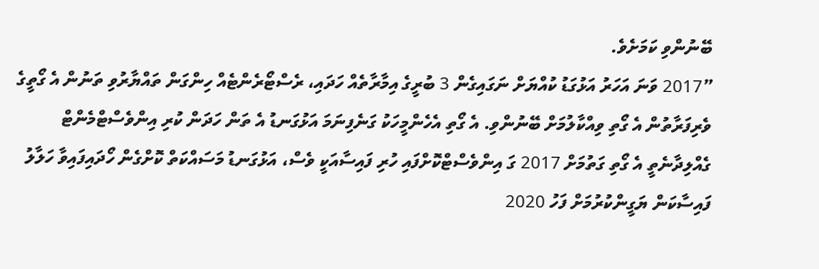ބޭނުންވި ކަމަށެވެ.
”2017 ވަނަ އަހަރު އަޅުގަޑު ކުއްޔަށް ނަގައިގެން 3 ބުރީގެ އިމާރާތެއް ހަދައި، ރެސްޓޯރެންޓެއް ހިންގަން ތައްޔާރުވި ތަނުން އެ ގޯތީގެ ވެރިފަރާތުން އެ ގޯތި ވިއްކާލުމަށް ބޭނުންވި. އެ ގޯތި އެހެންމީހަކު ގަނެފިނަމަ އަޅުގަނޑު އެ ތަން ހަދަން ކުރި އިންވެސްޓްމެންޓް ގެއްލިދާނެތީ އެ ގޯތި ގަތުމަށް 2017 ގަ އިންވެސްޓްކޮށްފައި ހުރި ފައިސާއަކީ ވެސް، އަޅުގަނޑު މަސައްކަތް ކޮށްގެން ހޯދައިފައިވާ ހަލާލު ފައިސާކަން ޔަގީންކުރުމަށް ފަހު 2020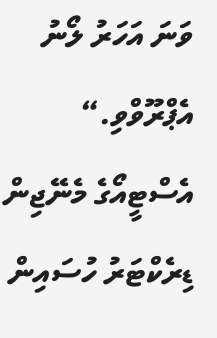ވަނަ އަހަރު ލޯނު އެޕްރޫވްވި.“
އެސްޓީއޯގެ މެނޭޖިން ޑިރެކްޓަރު ހުސައިން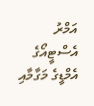އަމްރު
އެސްޓީއޯގެ އެމްޑީގެ މަގާމާއި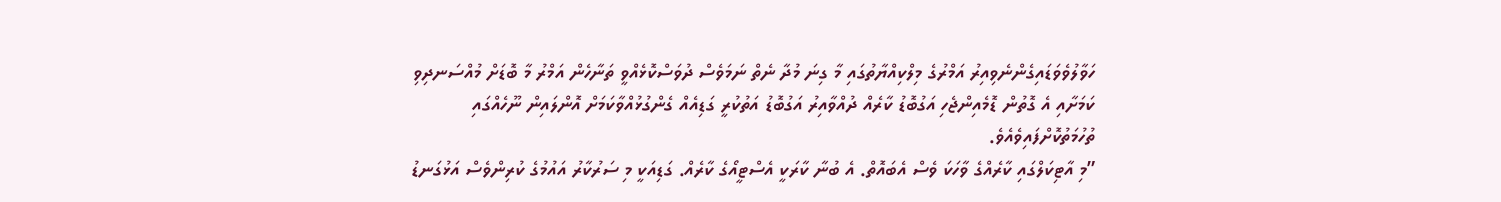ހަވާލުވެވަޑައިގެންނެވިއިރު އަމްރުގެ މިލްކިއްޔާތުގައި މާ ގިނަ މުދާ ނެތް ނަމަވެސް ދުވަސްކޮޅެއްވީ ތަނާހެން އަމްރު މާ ބޮޑަށް މުއްސަނދިވި ކަމަށާއި އެ ގޮތުން ޑޮމެއިންޖެހި އަގުބޮޑު ކާރެއް ދުއްވާއިރު އަގުބޮޑު އަތުކުރީ ގަޑިއެއް ގެންގުޅުއްވާކަމަށް އޮންލައިން ނޫހެއްގައި ތުހުމަތުކޮށްފައިވެއެވެ.
”މި އާޓިކަލްގައި ކާރެއްގެ ވާހަކަ ވެސް އެބައޮތް. އެ ބުނާ ކާރަކީ އެސްޓީއޯގެ ކާރެއް. ގަޑިއަކީ މި ސަރުކާރު އައުމުގެ ކުރިންވެސް އަޅުގަނޑު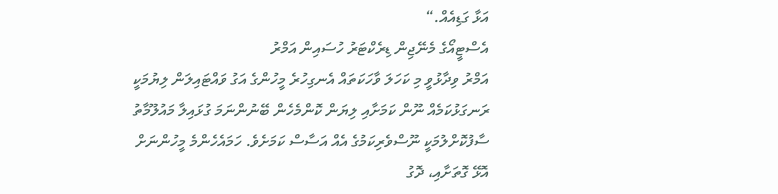އަޅާ ގަޑިއެއް.“
އެސްޓީއޯގެ މެނޭޖިން ޑިރެކްޓަރު ހުސައިން އަމްރު
އަމްރު ވިދާޅުވީ މި ކަހަލަ ވާހަކަތައް އެނގިހުރެ މީހުންގެ އަގު ވައްޓައިލަން ލިޔުމަކީ ރަނގަޅުކަމެއް ނޫން ކަމަށާއި ލިޔަން ކޮންމެހެން ބޭނުންނަމަ ގުޅައިލާ މައުލޫމާތު ސާފުކޮށްލުމަކީ ނޫސްވެރިކަމުގެ އެއް އަސާސް ކަމަށެވެ. ހަމައެހެންމެ މީހުންނަށް އޮޅޭ ގޮތަށާއި، ދޮގު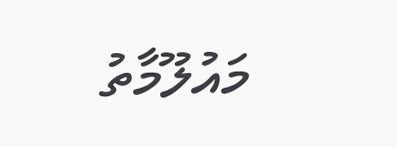މައުލޫމާތު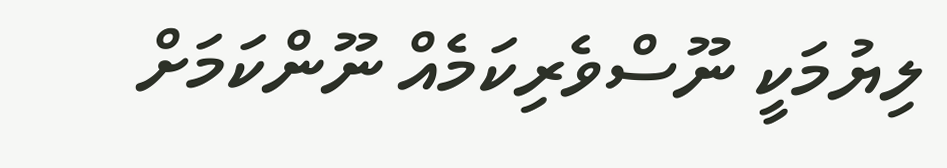ލިޔުމަކީ ނޫސްވެރިކަމެއް ނޫންކަމަށް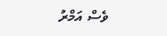ވެސް އަމްރު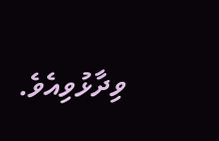ވިދާޅުވިއެވެ.